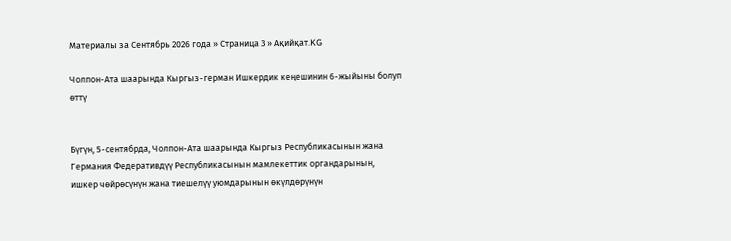Материалы за Сентябрь 2026 года » Страница 3 » Ақийқат.KG

Чолпон-Ата шаарында Кыргыз-герман Ишкердик кеңешинин 6-жыйыны болуп өттү


Бүгүн, 5-сентябрда, Чолпон-Ата шаарында Кыргыз Республикасынын жана Германия Федеративдүү Республикасынын мамлекеттик органдарынын, ишкер чөйрөсүнүн жана тиешелүү уюмдарынын өкүлдөрүнүн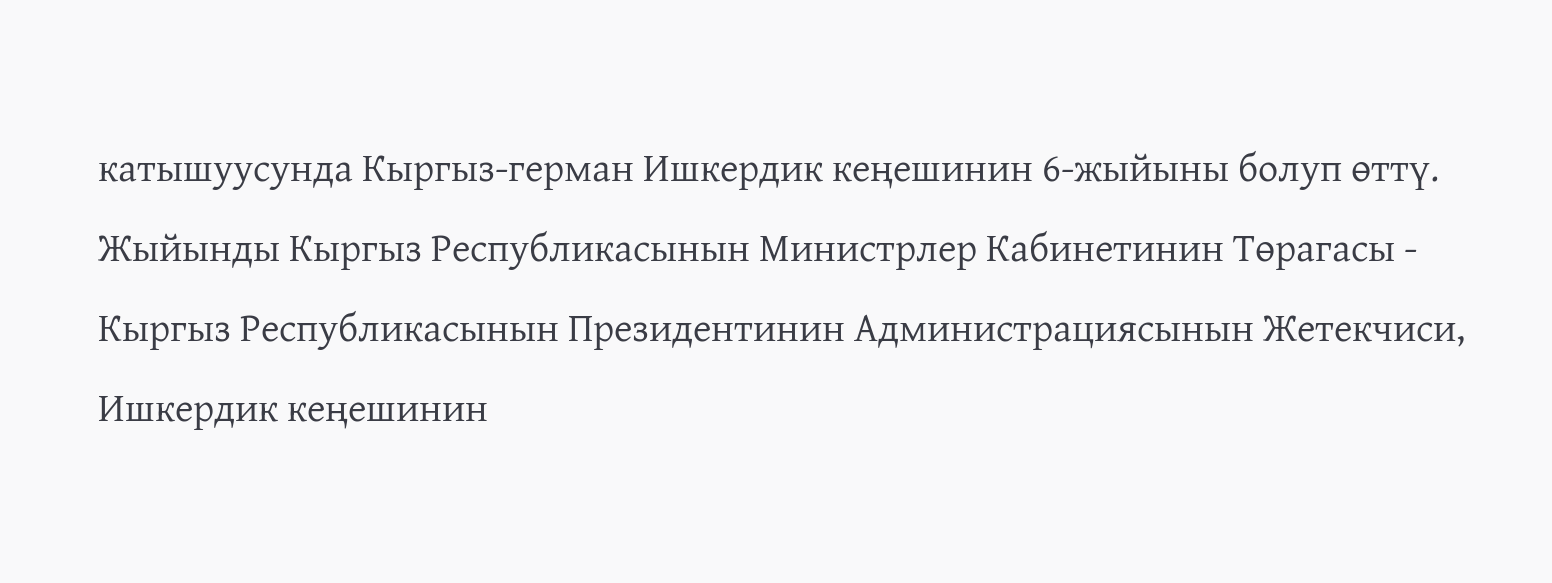катышуусунда Кыргыз-герман Ишкердик кеңешинин 6-жыйыны болуп өттү.
Жыйынды Кыргыз Республикасынын Министрлер Кабинетинин Төрагасы - Кыргыз Республикасынын Президентинин Администрациясынын Жетекчиси, Ишкердик кеңешинин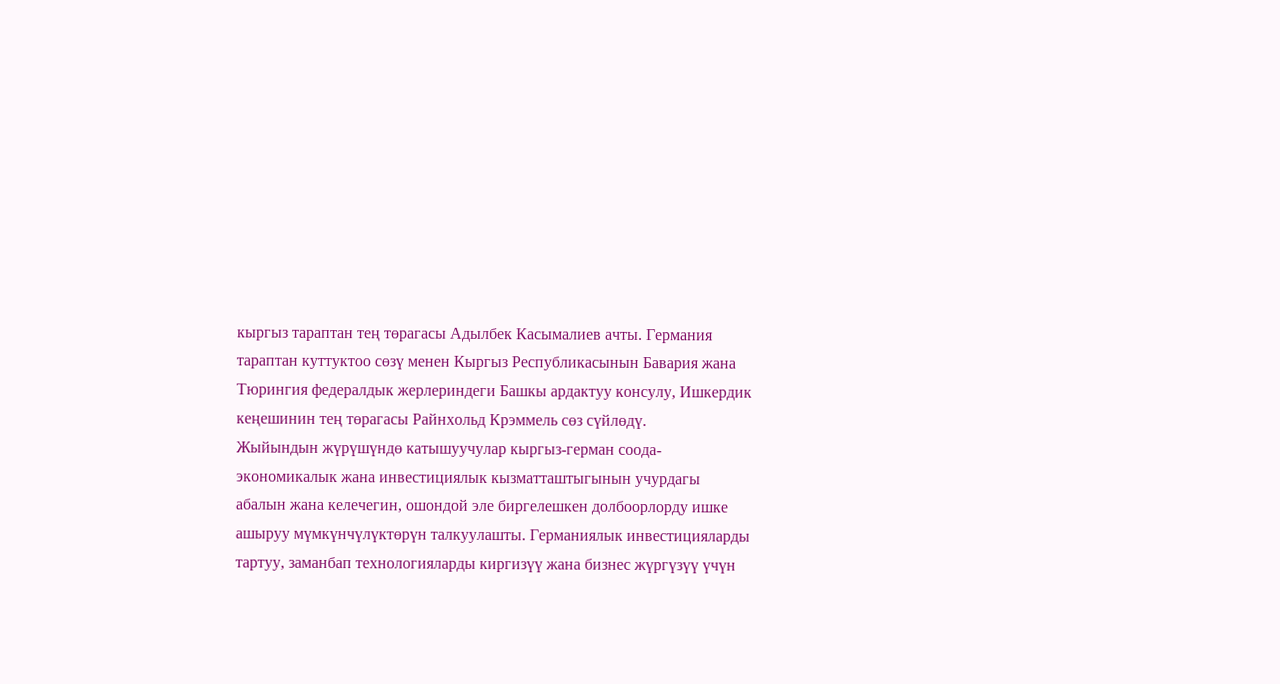кыргыз тараптан тең төрагасы Адылбек Касымалиев ачты. Германия тараптан куттуктоо сөзү менен Кыргыз Республикасынын Бавария жана Тюрингия федералдык жерлериндеги Башкы ардактуу консулу, Ишкердик кеңешинин тең төрагасы Райнхольд Крэммель сөз сүйлөдү.
Жыйындын жүрүшүндө катышуучулар кыргыз-герман соода-экономикалык жана инвестициялык кызматташтыгынын учурдагы абалын жана келечегин, ошондой эле биргелешкен долбоорлорду ишке ашыруу мүмкүнчүлүктөрүн талкуулашты. Германиялык инвестицияларды тартуу, заманбап технологияларды киргизүү жана бизнес жүргүзүү үчүн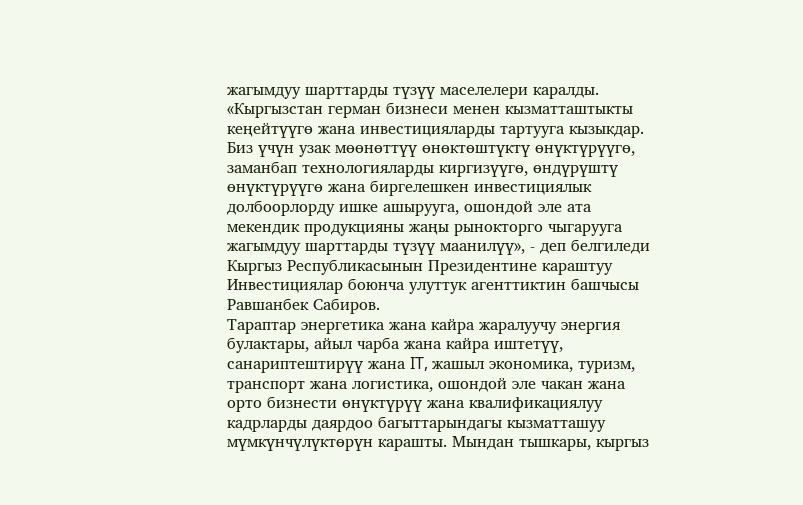жагымдуу шарттарды түзүү маселелери каралды.
«Кыргызстан герман бизнеси менен кызматташтыкты кеңейтүүгө жана инвестицияларды тартууга кызыкдар. Биз үчүн узак мөөнөттүү өнөктөштүктү өнүктүрүүгө, заманбап технологияларды киргизүүгө, өндүрүштү өнүктүрүүгө жана биргелешкен инвестициялык долбоорлорду ишке ашырууга, ошондой эле ата мекендик продукцияны жаңы рынокторго чыгарууга жагымдуу шарттарды түзүү маанилүү», - деп белгиледи Кыргыз Республикасынын Президентине караштуу Инвестициялар боюнча улуттук агенттиктин башчысы Равшанбек Сабиров.
Тараптар энергетика жана кайра жаралуучу энергия булактары, айыл чарба жана кайра иштетүү, санариптештирүү жана IT, жашыл экономика, туризм, транспорт жана логистика, ошондой эле чакан жана орто бизнести өнүктүрүү жана квалификациялуу кадрларды даярдоо багыттарындагы кызматташуу мүмкүнчүлүктөрүн карашты. Мындан тышкары, кыргыз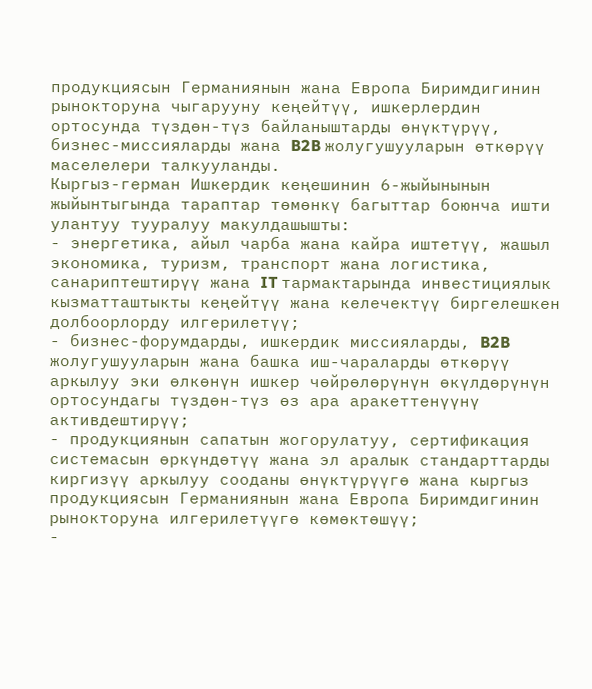продукциясын Германиянын жана Европа Биримдигинин рынокторуна чыгарууну кеңейтүү, ишкерлердин ортосунда түздөн-түз байланыштарды өнүктүрүү, бизнес-миссияларды жана B2B жолугушууларын өткөрүү маселелери талкууланды.
Кыргыз-герман Ишкердик кеңешинин 6-жыйынынын жыйынтыгында тараптар төмөнкү багыттар боюнча ишти улантуу тууралуу макулдашышты:
- энергетика, айыл чарба жана кайра иштетүү, жашыл экономика, туризм, транспорт жана логистика, санариптештирүү жана IT тармактарында инвестициялык кызматташтыкты кеңейтүү жана келечектүү биргелешкен долбоорлорду илгерилетүү;
- бизнес-форумдарды, ишкердик миссияларды, B2B жолугушууларын жана башка иш-чараларды өткөрүү аркылуу эки өлкөнүн ишкер чөйрөлөрүнүн өкүлдөрүнүн ортосундагы түздөн-түз өз ара аракеттенүүнү активдештирүү;
- продукциянын сапатын жогорулатуу, сертификация системасын өркүндөтүү жана эл аралык стандарттарды киргизүү аркылуу сооданы өнүктүрүүгө жана кыргыз продукциясын Германиянын жана Европа Биримдигинин рынокторуна илгерилетүүгө көмөктөшүү;
-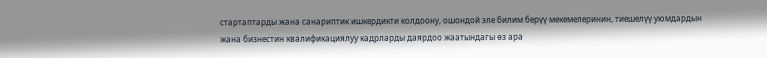стартаптарды жана санариптик ишкердикти колдоону, ошондой эле билим берүү мекемелеринин, тиешелүү уюмдардын жана бизнестин квалификациялуу кадрларды даярдоо жаатындагы өз ара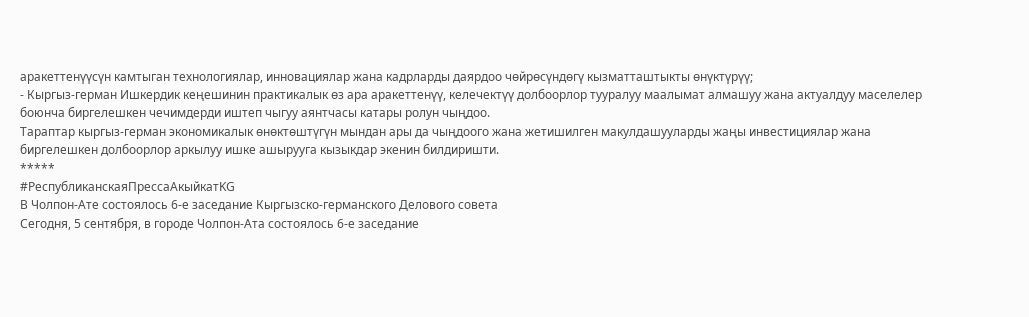аракеттенүүсүн камтыган технологиялар, инновациялар жана кадрларды даярдоо чөйрөсүндөгү кызматташтыкты өнүктүрүү;
- Кыргыз-герман Ишкердик кеңешинин практикалык өз ара аракеттенүү, келечектүү долбоорлор тууралуу маалымат алмашуу жана актуалдуу маселелер боюнча биргелешкен чечимдерди иштеп чыгуу аянтчасы катары ролун чыңдоо.
Тараптар кыргыз-герман экономикалык өнөктөштүгүн мындан ары да чыңдоого жана жетишилген макулдашууларды жаңы инвестициялар жана биргелешкен долбоорлор аркылуу ишке ашырууга кызыкдар экенин билдиришти.
*****
#РеспубликанскаяПрессаАкыйкатKG
В Чолпон-Ате состоялось 6-е заседание Кыргызско-германского Делового совета
Сегодня, 5 сентября, в городе Чолпон-Ата состоялось 6-е заседание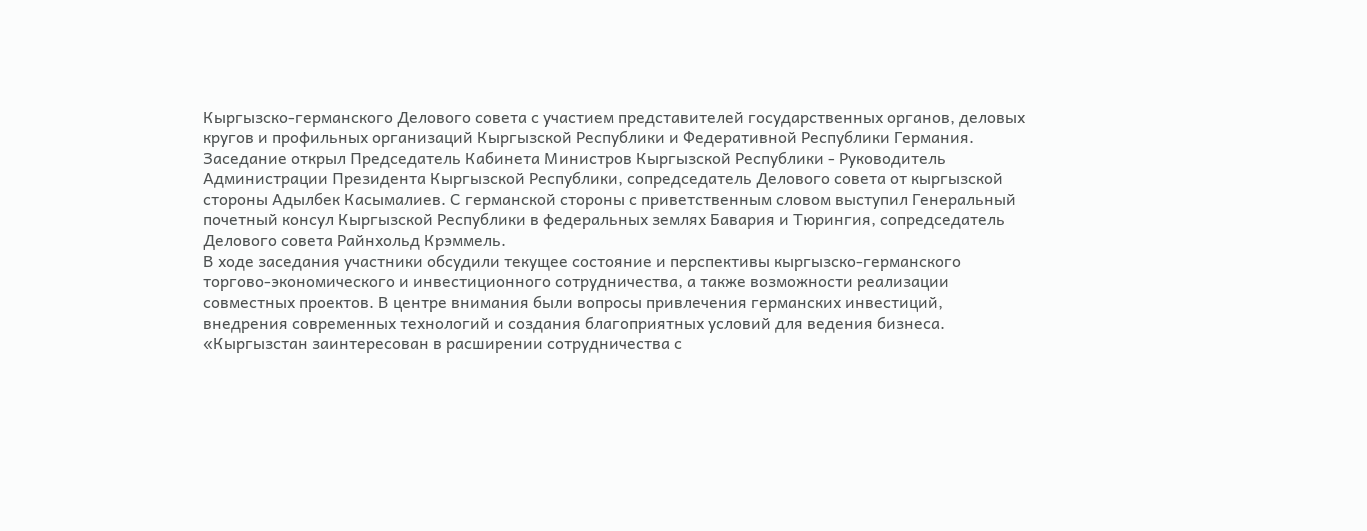Кыргызско-германского Делового совета с участием представителей государственных органов, деловых кругов и профильных организаций Кыргызской Республики и Федеративной Республики Германия.
Заседание открыл Председатель Кабинета Министров Кыргызской Республики - Руководитель Администрации Президента Кыргызской Республики, сопредседатель Делового совета от кыргызской стороны Адылбек Касымалиев. С германской стороны с приветственным словом выступил Генеральный почетный консул Кыргызской Республики в федеральных землях Бавария и Тюрингия, сопредседатель Делового совета Райнхольд Крэммель.
В ходе заседания участники обсудили текущее состояние и перспективы кыргызско-германского торгово-экономического и инвестиционного сотрудничества, а также возможности реализации совместных проектов. В центре внимания были вопросы привлечения германских инвестиций, внедрения современных технологий и создания благоприятных условий для ведения бизнеса.
«Кыргызстан заинтересован в расширении сотрудничества с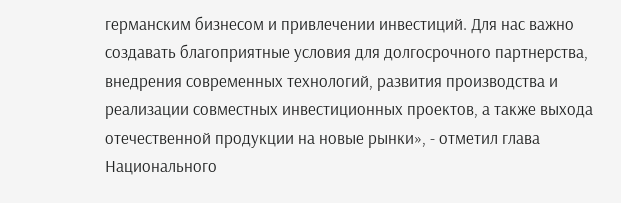германским бизнесом и привлечении инвестиций. Для нас важно создавать благоприятные условия для долгосрочного партнерства, внедрения современных технологий, развития производства и реализации совместных инвестиционных проектов, а также выхода отечественной продукции на новые рынки», - отметил глава Национального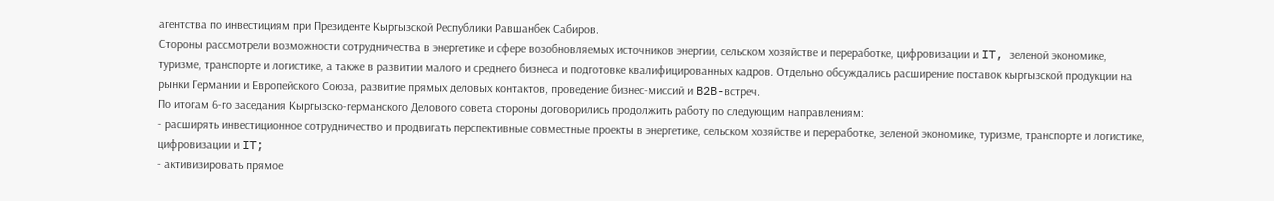агентства по инвестициям при Президенте Кыргызской Республики Равшанбек Сабиров.
Стороны рассмотрели возможности сотрудничества в энергетике и сфере возобновляемых источников энергии, сельском хозяйстве и переработке, цифровизации и IT, зеленой экономике, туризме, транспорте и логистике, а также в развитии малого и среднего бизнеса и подготовке квалифицированных кадров. Отдельно обсуждались расширение поставок кыргызской продукции на рынки Германии и Европейского Союза, развитие прямых деловых контактов, проведение бизнес-миссий и B2B-встреч.
По итогам 6-го заседания Кыргызско-германского Делового совета стороны договорились продолжить работу по следующим направлениям:
- расширять инвестиционное сотрудничество и продвигать перспективные совместные проекты в энергетике, сельском хозяйстве и переработке, зеленой экономике, туризме, транспорте и логистике, цифровизации и IT;
- активизировать прямое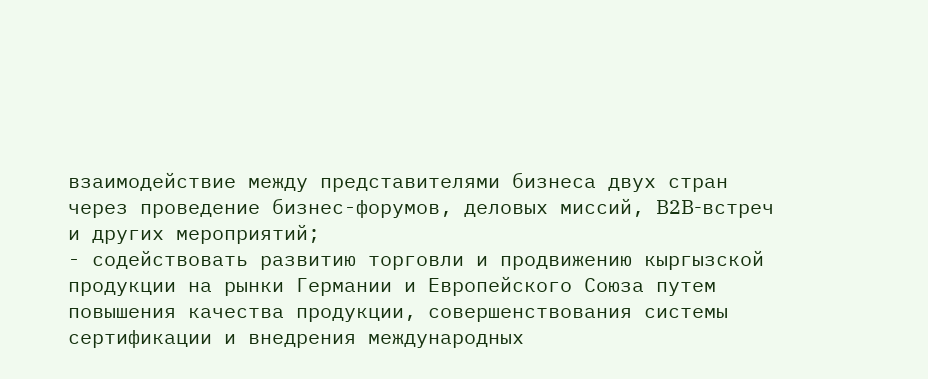взаимодействие между представителями бизнеса двух стран через проведение бизнес-форумов, деловых миссий, B2B-встреч и других мероприятий;
- содействовать развитию торговли и продвижению кыргызской продукции на рынки Германии и Европейского Союза путем повышения качества продукции, совершенствования системы сертификации и внедрения международных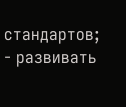стандартов;
- развивать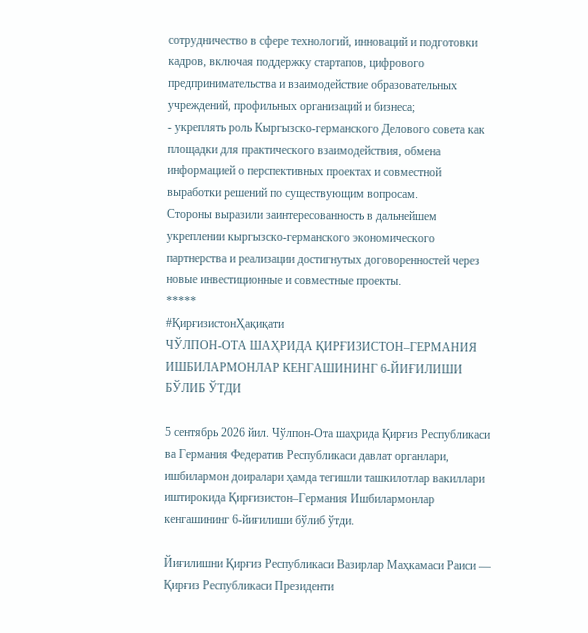сотрудничество в сфере технологий, инноваций и подготовки кадров, включая поддержку стартапов, цифрового предпринимательства и взаимодействие образовательных учреждений, профильных организаций и бизнеса;
- укреплять роль Кыргызско-германского Делового совета как площадки для практического взаимодействия, обмена информацией о перспективных проектах и совместной выработки решений по существующим вопросам.
Стороны выразили заинтересованность в дальнейшем укреплении кыргызско-германского экономического партнерства и реализации достигнутых договоренностей через новые инвестиционные и совместные проекты.
*****
#ҚирғизистонҲақиқати
ЧЎЛПОН-ОТА ШАҲРИДА ҚИРҒИЗИСТОН–ГЕРМАНИЯ ИШБИЛАРМОНЛАР КЕНГАШИНИНГ 6-ЙИҒИЛИШИ БЎЛИБ ЎТДИ

5 сентябрь 2026 йил. Чўлпон-Ота шаҳрида Қирғиз Республикаси ва Германия Федератив Республикаси давлат органлари, ишбилармон доиралари ҳамда тегишли ташкилотлар вакиллари иштирокида Қирғизистон–Германия Ишбилармонлар кенгашининг 6-йиғилиши бўлиб ўтди.

Йиғилишни Қирғиз Республикаси Вазирлар Маҳкамаси Раиси — Қирғиз Республикаси Президенти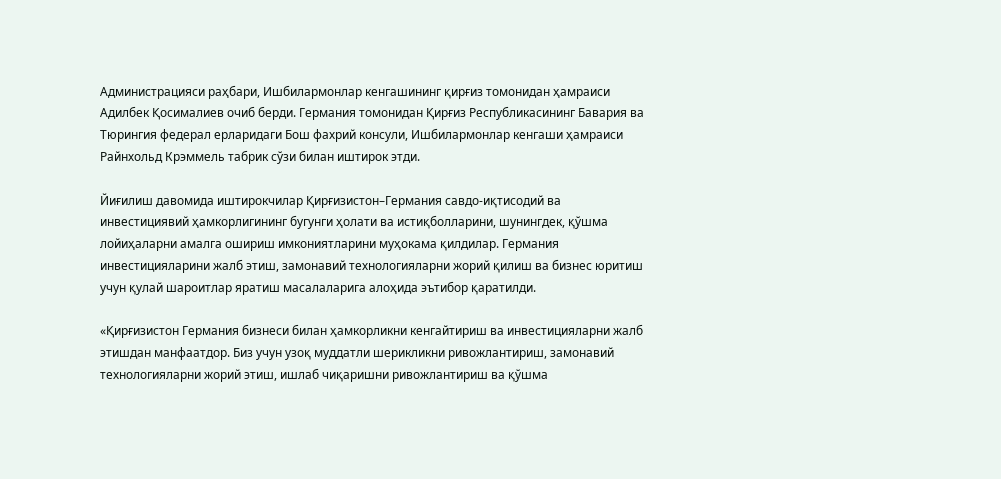Администрацияси раҳбари, Ишбилармонлар кенгашининг қирғиз томонидан ҳамраиси Адилбек Қосималиев очиб берди. Германия томонидан Қирғиз Республикасининг Бавария ва Тюрингия федерал ерларидаги Бош фахрий консули, Ишбилармонлар кенгаши ҳамраиси Райнхольд Крэммель табрик сўзи билан иштирок этди.

Йиғилиш давомида иштирокчилар Қирғизистон–Германия савдо-иқтисодий ва инвестициявий ҳамкорлигининг бугунги ҳолати ва истиқболларини, шунингдек, қўшма лойиҳаларни амалга ошириш имкониятларини муҳокама қилдилар. Германия инвестицияларини жалб этиш, замонавий технологияларни жорий қилиш ва бизнес юритиш учун қулай шароитлар яратиш масалаларига алоҳида эътибор қаратилди.

«Қирғизистон Германия бизнеси билан ҳамкорликни кенгайтириш ва инвестицияларни жалб этишдан манфаатдор. Биз учун узоқ муддатли шерикликни ривожлантириш, замонавий технологияларни жорий этиш, ишлаб чиқаришни ривожлантириш ва қўшма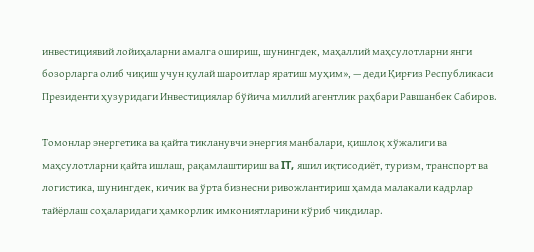инвестициявий лойиҳаларни амалга ошириш, шунингдек, маҳаллий маҳсулотларни янги бозорларга олиб чиқиш учун қулай шароитлар яратиш муҳим», — деди Қирғиз Республикаси Президенти ҳузуридаги Инвестициялар бўйича миллий агентлик раҳбари Равшанбек Сабиров.

Томонлар энергетика ва қайта тикланувчи энергия манбалари, қишлоқ хўжалиги ва маҳсулотларни қайта ишлаш, рақамлаштириш ва IT, яшил иқтисодиёт, туризм, транспорт ва логистика, шунингдек, кичик ва ўрта бизнесни ривожлантириш ҳамда малакали кадрлар тайёрлаш соҳаларидаги ҳамкорлик имкониятларини кўриб чиқдилар.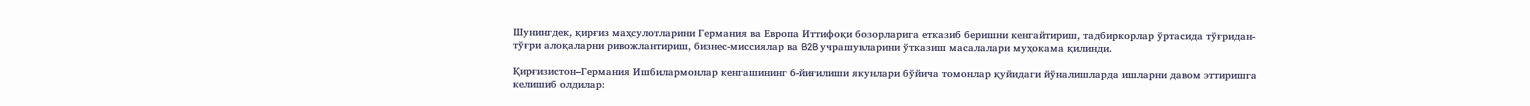Шунингдек, қирғиз маҳсулотларини Германия ва Европа Иттифоқи бозорларига етказиб беришни кенгайтириш, тадбиркорлар ўртасида тўғридан-тўғри алоқаларни ривожлантириш, бизнес-миссиялар ва B2B учрашувларини ўтказиш масалалари муҳокама қилинди.

Қирғизистон–Германия Ишбилармонлар кенгашининг 6-йиғилиши якунлари бўйича томонлар қуйидаги йўналишларда ишларни давом эттиришга келишиб олдилар: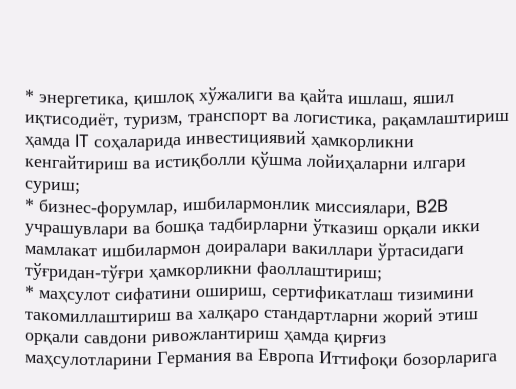* энергетика, қишлоқ хўжалиги ва қайта ишлаш, яшил иқтисодиёт, туризм, транспорт ва логистика, рақамлаштириш ҳамда IT соҳаларида инвестициявий ҳамкорликни кенгайтириш ва истиқболли қўшма лойиҳаларни илгари суриш;
* бизнес-форумлар, ишбилармонлик миссиялари, B2B учрашувлари ва бошқа тадбирларни ўтказиш орқали икки мамлакат ишбилармон доиралари вакиллари ўртасидаги тўғридан-тўғри ҳамкорликни фаоллаштириш;
* маҳсулот сифатини ошириш, сертификатлаш тизимини такомиллаштириш ва халқаро стандартларни жорий этиш орқали савдони ривожлантириш ҳамда қирғиз маҳсулотларини Германия ва Европа Иттифоқи бозорларига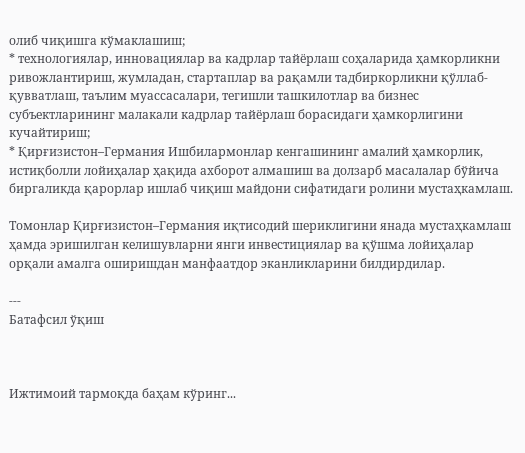олиб чиқишга кўмаклашиш;
* технологиялар, инновациялар ва кадрлар тайёрлаш соҳаларида ҳамкорликни ривожлантириш, жумладан, стартаплар ва рақамли тадбиркорликни қўллаб-қувватлаш, таълим муассасалари, тегишли ташкилотлар ва бизнес субъектларининг малакали кадрлар тайёрлаш борасидаги ҳамкорлигини кучайтириш;
* Қирғизистон–Германия Ишбилармонлар кенгашининг амалий ҳамкорлик, истиқболли лойиҳалар ҳақида ахборот алмашиш ва долзарб масалалар бўйича биргаликда қарорлар ишлаб чиқиш майдони сифатидаги ролини мустаҳкамлаш.

Томонлар Қирғизистон–Германия иқтисодий шериклигини янада мустаҳкамлаш ҳамда эришилган келишувларни янги инвестициялар ва қўшма лойиҳалар орқали амалга оширишдан манфаатдор эканликларини билдирдилар.

---
Батафсил ўқиш



Ижтимоий тармоқда баҳам кўринг...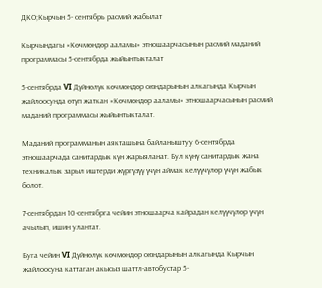ДКО;Кырчын 5- сентябрь расмий жабылат

Кырчындагы «Көчмөндөр ааламы» этношаарчасынын расмий маданий программасы 5-сентябрда жыйынтыкталат

5-сентябрда VI Дүйнөлүк көчмөндөр оюндарынын алкагында Кырчын жайлоосунда өтүп жаткан «Көчмөндөр ааламы» этношаарчасынын расмий маданий программасы жыйынтыкталат.

Маданий программанын аякташына байланыштуу 6-сентябрда этношаарчада санитардык күн жарыяланат. Бул күнү санитардык жана техникалык зарыл иштерди жүргүзүү үчүн аймак келүүчүлөр үчүн жабык болот.

7-сентябрдан 10-сентябрга чейин этношаарча кайрадан келүүчүлөр үчүн ачылып, ишин улантат.

Буга чейин VI Дүйнөлүк көчмөндөр оюндарынын алкагында Кырчын жайлоосуна каттаган акысыз шаттл-автобустар 5-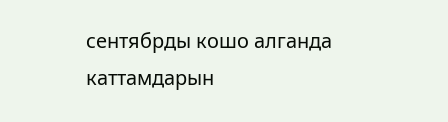сентябрды кошо алганда каттамдарын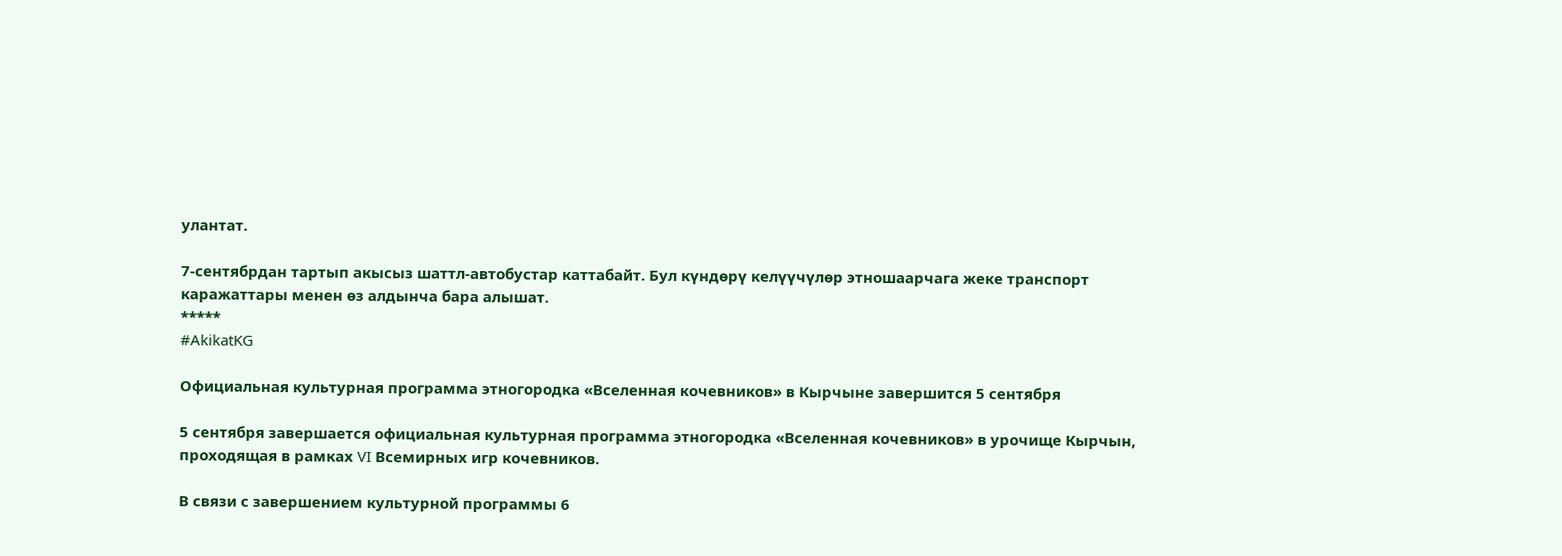улантат.

7-сентябрдан тартып акысыз шаттл-автобустар каттабайт. Бул күндөрү келүүчүлөр этношаарчага жеке транспорт каражаттары менен өз алдынча бара алышат.
*****
#AkikatKG

Официальная культурная программа этногородка «Вселенная кочевников» в Кырчыне завершится 5 сентября

5 сентября завершается официальная культурная программа этногородка «Вселенная кочевников» в урочище Кырчын, проходящая в рамках VI Всемирных игр кочевников.

В связи с завершением культурной программы 6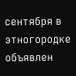сентября в этногородке объявлен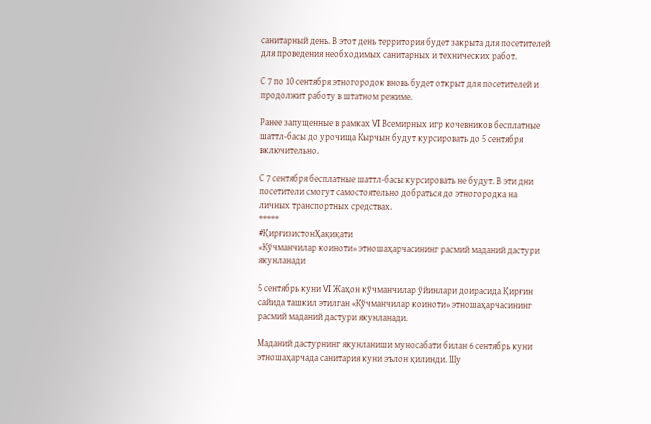санитарный день. В этот день территория будет закрыта для посетителей для проведения необходимых санитарных и технических работ.

С 7 по 10 сентября этногородок вновь будет открыт для посетителей и продолжит работу в штатном режиме.

Ранее запущенные в рамках VI Всемирных игр кочевников бесплатные шаттл-басы до урочища Кырчын будут курсировать до 5 сентября включительно.

С 7 сентября бесплатные шаттл-басы курсировать не будут. В эти дни посетители смогут самостоятельно добраться до этногородка на личных транспортных средствах.
*****
#ҚирғизистонҲақиқати
«Кўчманчилар коиноти» этношаҳарчасининг расмий маданий дастури якунланади

5 сентябрь куни VI Жаҳон кўчманчилар ўйинлари доирасида Қирғин сайида ташкил этилган «Кўчманчилар коиноти» этношаҳарчасининг расмий маданий дастури якунланади.

Маданий дастурнинг якунланиши муносабати билан 6 сентябрь куни этношаҳарчада санитария куни эълон қилинди. Шу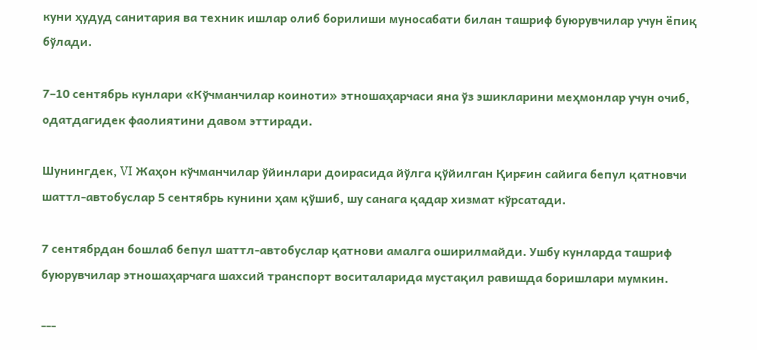куни ҳудуд санитария ва техник ишлар олиб борилиши муносабати билан ташриф буюрувчилар учун ёпиқ бўлади.

7–10 сентябрь кунлари «Кўчманчилар коиноти» этношаҳарчаси яна ўз эшикларини меҳмонлар учун очиб, одатдагидек фаолиятини давом эттиради.

Шунингдек, VI Жаҳон кўчманчилар ўйинлари доирасида йўлга қўйилган Қирғин сайига бепул қатновчи шаттл-автобуслар 5 сентябрь кунини ҳам қўшиб, шу санага қадар хизмат кўрсатади.

7 сентябрдан бошлаб бепул шаттл-автобуслар қатнови амалга оширилмайди. Ушбу кунларда ташриф буюрувчилар этношаҳарчага шахсий транспорт воситаларида мустақил равишда боришлари мумкин.

---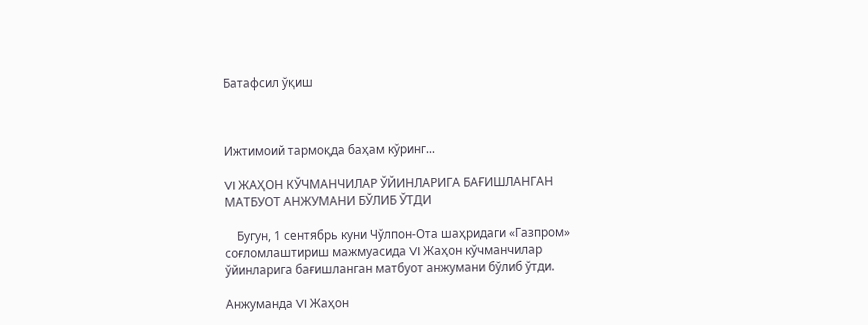Батафсил ўқиш



Ижтимоий тармоқда баҳам кўринг...

VI ЖАҲОН КЎЧМАНЧИЛАР ЎЙИНЛАРИГА БАҒИШЛАНГАН МАТБУОТ АНЖУМАНИ БЎЛИБ ЎТДИ

    Бугун, 1 сентябрь куни Чўлпон-Ота шаҳридаги «Газпром» соғломлаштириш мажмуасида VI Жаҳон кўчманчилар ўйинларига бағишланган матбуот анжумани бўлиб ўтди.

Анжуманда VI Жаҳон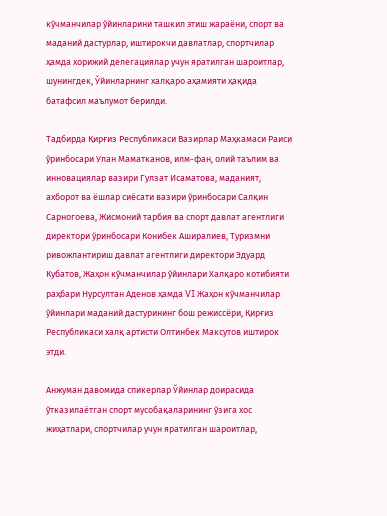кўчманчилар ўйинларини ташкил этиш жараёни, спорт ва маданий дастурлар, иштирокчи давлатлар, спортчилар ҳамда хорижий делегациялар учун яратилган шароитлар, шунингдек, Ўйинларнинг халқаро аҳамияти ҳақида батафсил маълумот берилди.

Тадбирда Қирғиз Республикаси Вазирлар Маҳкамаси Раиси ўринбосари Улан Маматканов, илм-фан, олий таълим ва инновациялар вазири Гулзат Исаматова, маданият, ахборот ва ёшлар сиёсати вазири ўринбосари Салқин Сарногоева, Жисмоний тарбия ва спорт давлат агентлиги директори ўринбосари Конибек Аширалиев, Туризмни ривожлантириш давлат агентлиги директори Эдуард Кубатов, Жаҳон кўчманчилар ўйинлари Халқаро котибияти раҳбари Нурсултан Аденов ҳамда VI Жаҳон кўчманчилар ўйинлари маданий дастурининг бош режиссёри, Қирғиз Республикаси халқ артисти Олтинбек Максутов иштирок этди.

Анжуман давомида спикерлар Ўйинлар доирасида ўтказилаётган спорт мусобақаларининг ўзига хос жиҳатлари, спортчилар учун яратилган шароитлар,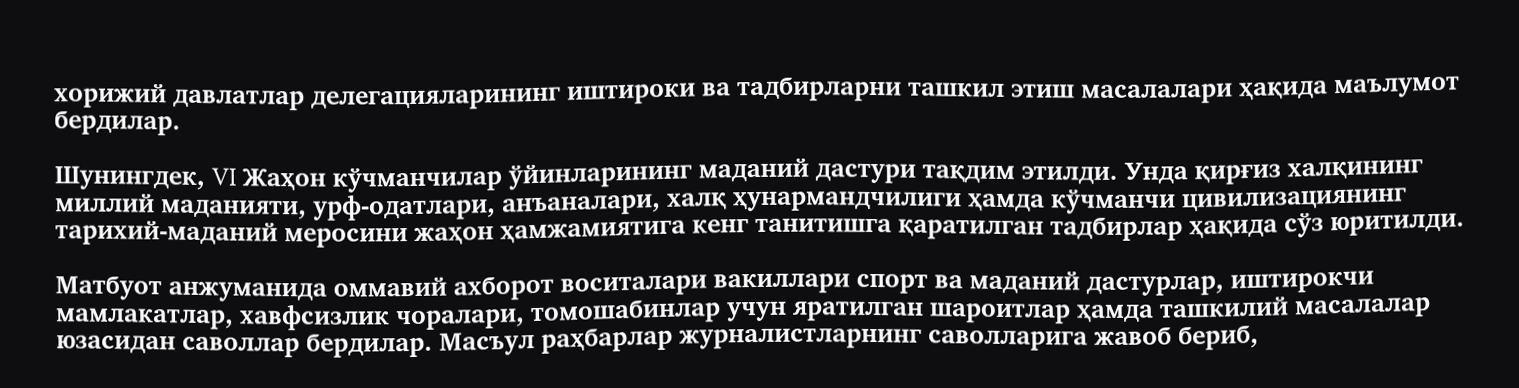хорижий давлатлар делегацияларининг иштироки ва тадбирларни ташкил этиш масалалари ҳақида маълумот бердилар.

Шунингдек, VI Жаҳон кўчманчилар ўйинларининг маданий дастури тақдим этилди. Унда қирғиз халқининг миллий маданияти, урф-одатлари, анъаналари, халқ ҳунармандчилиги ҳамда кўчманчи цивилизациянинг тарихий-маданий меросини жаҳон ҳамжамиятига кенг танитишга қаратилган тадбирлар ҳақида сўз юритилди.

Матбуот анжуманида оммавий ахборот воситалари вакиллари спорт ва маданий дастурлар, иштирокчи мамлакатлар, хавфсизлик чоралари, томошабинлар учун яратилган шароитлар ҳамда ташкилий масалалар юзасидан саволлар бердилар. Масъул раҳбарлар журналистларнинг саволларига жавоб бериб,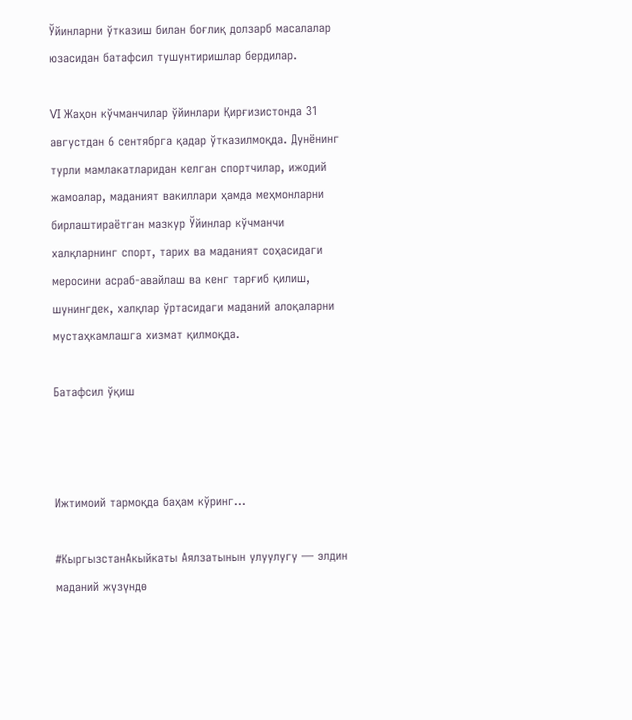Ўйинларни ўтказиш билан боғлиқ долзарб масалалар юзасидан батафсил тушунтиришлар бердилар.

VI Жаҳон кўчманчилар ўйинлари Қирғизистонда 31 августдан 6 сентябрга қадар ўтказилмоқда. Дунёнинг турли мамлакатларидан келган спортчилар, ижодий жамоалар, маданият вакиллари ҳамда меҳмонларни бирлаштираётган мазкур Ўйинлар кўчманчи халқларнинг спорт, тарих ва маданият соҳасидаги меросини асраб-авайлаш ва кенг тарғиб қилиш, шунингдек, халқлар ўртасидаги маданий алоқаларни мустаҳкамлашга хизмат қилмоқда.

Батафсил ўқиш



Ижтимоий тармоқда баҳам кўринг...

#КыргызстанАкыйкаты Аялзатынын улуулугу — элдин маданий жүзүндө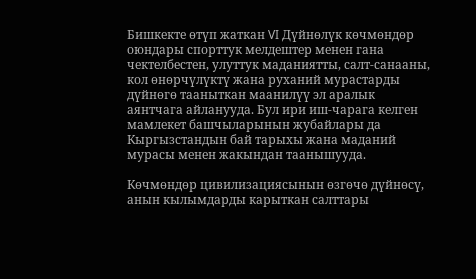Бишкекте өтүп жаткан VI Дүйнөлүк көчмөндөр оюндары спорттук мелдештер менен гана чектелбестен, улуттук маданиятты, салт-санааны, кол өнөрчүлүктү жана руханий мурастарды дүйнөгө тааныткан маанилүү эл аралык аянтчага айланууда. Бул ири иш-чарага келген мамлекет башчыларынын жубайлары да Кыргызстандын бай тарыхы жана маданий мурасы менен жакындан таанышууда.

Көчмөндөр цивилизациясынын өзгөчө дүйнөсү, анын кылымдарды карыткан салттары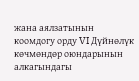жана аялзатынын коомдогу орду VI Дүйнөлүк көчмөндөр оюндарынын алкагындагы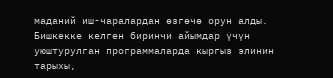маданий иш-чаралардан өзгөчө орун алды. Бишкекке келген биринчи айымдар үчүн уюштурулган программаларда кыргыз элинин тарыхы,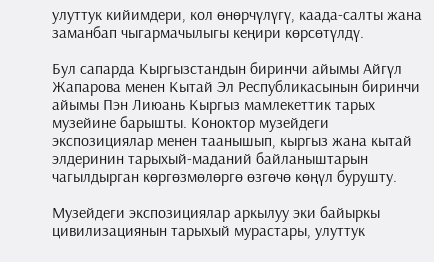улуттук кийимдери, кол өнөрчүлүгү, каада-салты жана заманбап чыгармачылыгы кеңири көрсөтүлдү.

Бул сапарда Кыргызстандын биринчи айымы Айгүл Жапарова менен Кытай Эл Республикасынын биринчи айымы Пэн Лиюань Кыргыз мамлекеттик тарых музейине барышты. Коноктор музейдеги экспозициялар менен таанышып, кыргыз жана кытай элдеринин тарыхый-маданий байланыштарын чагылдырган көргөзмөлөргө өзгөчө көңүл бурушту.

Музейдеги экспозициялар аркылуу эки байыркы цивилизациянын тарыхый мурастары, улуттук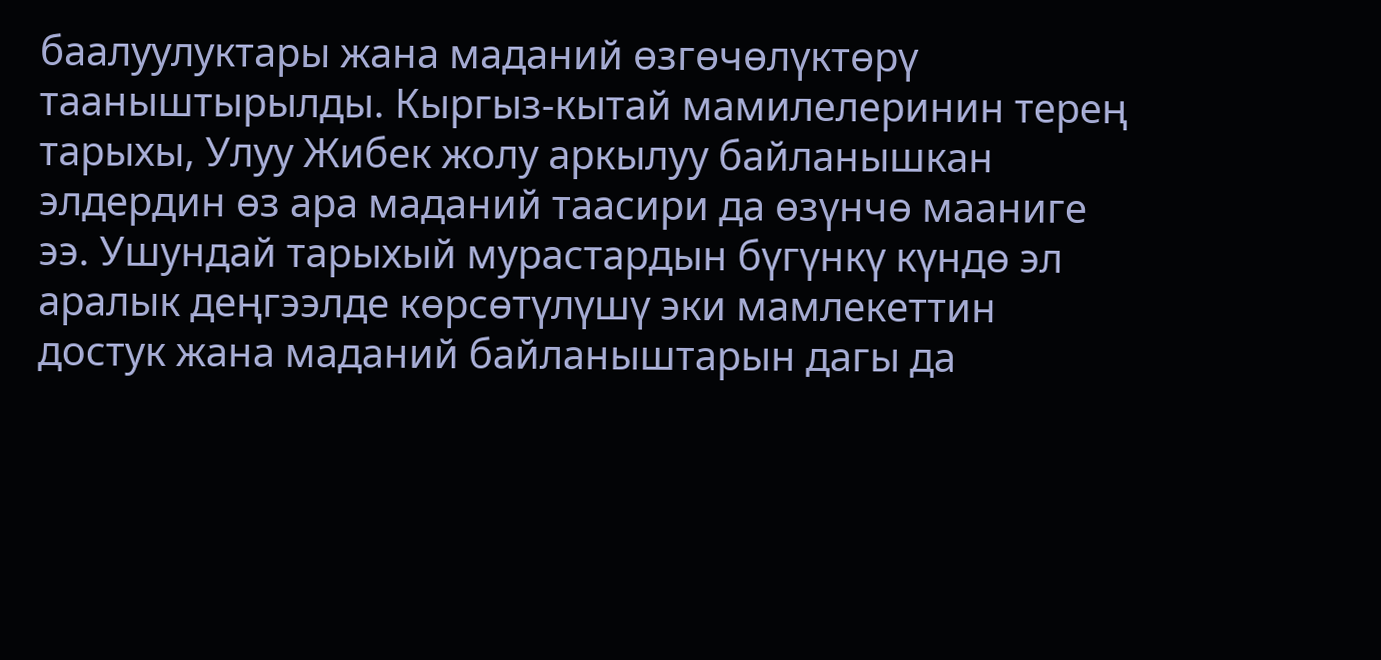баалуулуктары жана маданий өзгөчөлүктөрү тааныштырылды. Кыргыз-кытай мамилелеринин терең тарыхы, Улуу Жибек жолу аркылуу байланышкан элдердин өз ара маданий таасири да өзүнчө мааниге ээ. Ушундай тарыхый мурастардын бүгүнкү күндө эл аралык деңгээлде көрсөтүлүшү эки мамлекеттин достук жана маданий байланыштарын дагы да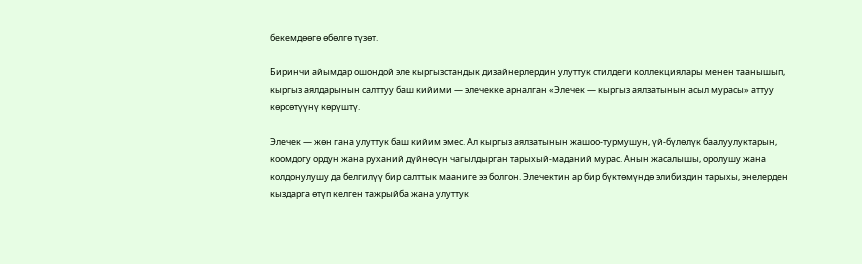бекемдөөгө өбөлгө түзөт.

Биринчи айымдар ошондой эле кыргызстандык дизайнерлердин улуттук стилдеги коллекциялары менен таанышып, кыргыз аялдарынын салттуу баш кийими — элечекке арналган «Элечек — кыргыз аялзатынын асыл мурасы» аттуу көрсөтүүнү көрүштү.

Элечек — жөн гана улуттук баш кийим эмес. Ал кыргыз аялзатынын жашоо-турмушун, үй-бүлөлүк баалуулуктарын, коомдогу ордун жана руханий дүйнөсүн чагылдырган тарыхый-маданий мурас. Анын жасалышы, оролушу жана колдонулушу да белгилүү бир салттык мааниге ээ болгон. Элечектин ар бир бүктөмүндө элибиздин тарыхы, энелерден кыздарга өтүп келген тажрыйба жана улуттук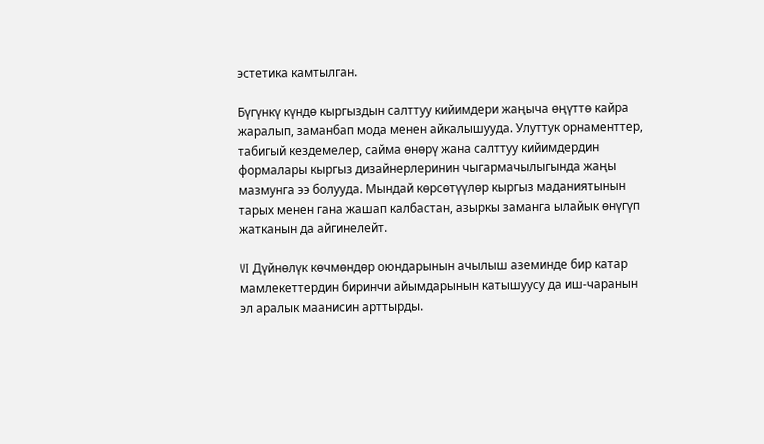эстетика камтылган.

Бүгүнкү күндө кыргыздын салттуу кийимдери жаңыча өңүттө кайра жаралып, заманбап мода менен айкалышууда. Улуттук орнаменттер, табигый кездемелер, сайма өнөрү жана салттуу кийимдердин формалары кыргыз дизайнерлеринин чыгармачылыгында жаңы мазмунга ээ болууда. Мындай көрсөтүүлөр кыргыз маданиятынын тарых менен гана жашап калбастан, азыркы заманга ылайык өнүгүп жатканын да айгинелейт.

VI Дүйнөлүк көчмөндөр оюндарынын ачылыш аземинде бир катар мамлекеттердин биринчи айымдарынын катышуусу да иш-чаранын эл аралык маанисин арттырды.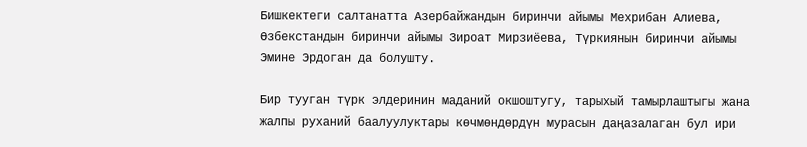Бишкектеги салтанатта Азербайжандын биринчи айымы Мехрибан Алиева, Өзбекстандын биринчи айымы Зироат Мирзиёева, Түркиянын биринчи айымы Эмине Эрдоган да болушту.

Бир тууган түрк элдеринин маданий окшоштугу, тарыхый тамырлаштыгы жана жалпы руханий баалуулуктары көчмөндөрдүн мурасын даңазалаган бул ири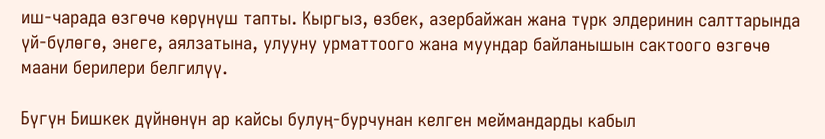иш-чарада өзгөчө көрүнүш тапты. Кыргыз, өзбек, азербайжан жана түрк элдеринин салттарында үй-бүлөгө, энеге, аялзатына, улууну урматтоого жана муундар байланышын сактоого өзгөчө маани берилери белгилүү.

Бүгүн Бишкек дүйнөнүн ар кайсы булуң-бурчунан келген меймандарды кабыл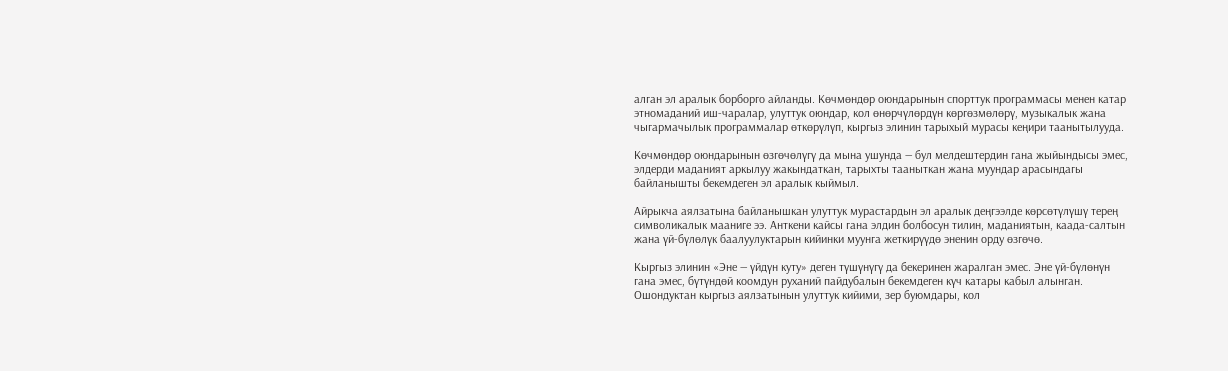алган эл аралык борборго айланды. Көчмөндөр оюндарынын спорттук программасы менен катар этномаданий иш-чаралар, улуттук оюндар, кол өнөрчүлөрдүн көргөзмөлөрү, музыкалык жана чыгармачылык программалар өткөрүлүп, кыргыз элинин тарыхый мурасы кеңири таанытылууда.

Көчмөндөр оюндарынын өзгөчөлүгү да мына ушунда — бул мелдештердин гана жыйындысы эмес, элдерди маданият аркылуу жакындаткан, тарыхты тааныткан жана муундар арасындагы байланышты бекемдеген эл аралык кыймыл.

Айрыкча аялзатына байланышкан улуттук мурастардын эл аралык деңгээлде көрсөтүлүшү терең символикалык мааниге ээ. Анткени кайсы гана элдин болбосун тилин, маданиятын, каада-салтын жана үй-бүлөлүк баалуулуктарын кийинки муунга жеткирүүдө эненин орду өзгөчө.

Кыргыз элинин «Эне — үйдүн куту» деген түшүнүгү да бекеринен жаралган эмес. Эне үй-бүлөнүн гана эмес, бүтүндөй коомдун руханий пайдубалын бекемдеген күч катары кабыл алынган. Ошондуктан кыргыз аялзатынын улуттук кийими, зер буюмдары, кол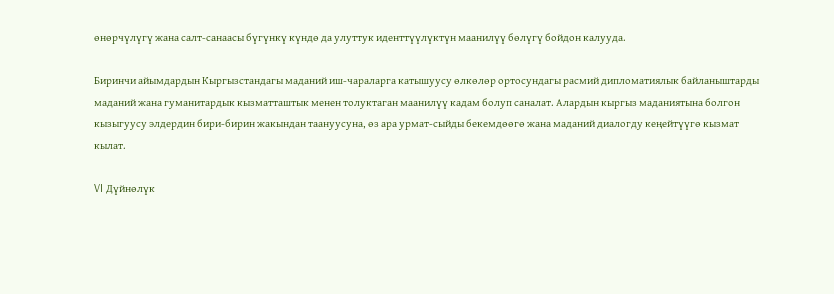өнөрчүлүгү жана салт-санаасы бүгүнкү күндө да улуттук иденттүүлүктүн маанилүү бөлүгү бойдон калууда.

Биринчи айымдардын Кыргызстандагы маданий иш-чараларга катышуусу өлкөлөр ортосундагы расмий дипломатиялык байланыштарды маданий жана гуманитардык кызматташтык менен толуктаган маанилүү кадам болуп саналат. Алардын кыргыз маданиятына болгон кызыгуусу элдердин бири-бирин жакындан таануусуна, өз ара урмат-сыйды бекемдөөгө жана маданий диалогду кеңейтүүгө кызмат кылат.

VI Дүйнөлүк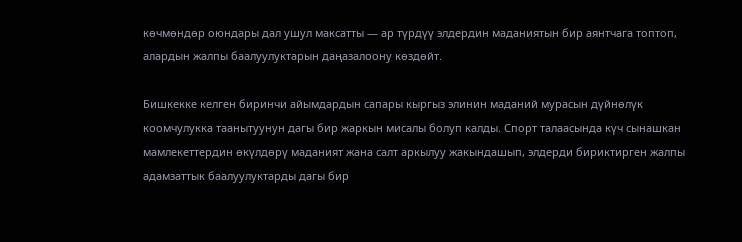көчмөндөр оюндары дал ушул максатты — ар түрдүү элдердин маданиятын бир аянтчага топтоп, алардын жалпы баалуулуктарын даңазалоону көздөйт.

Бишкекке келген биринчи айымдардын сапары кыргыз элинин маданий мурасын дүйнөлүк коомчулукка таанытуунун дагы бир жаркын мисалы болуп калды. Спорт талаасында күч сынашкан мамлекеттердин өкүлдөрү маданият жана салт аркылуу жакындашып, элдерди бириктирген жалпы адамзаттык баалуулуктарды дагы бир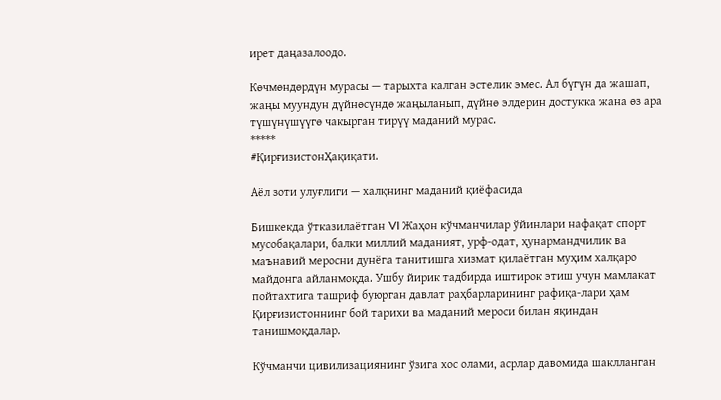ирет даңазалоодо.

Көчмөндөрдүн мурасы — тарыхта калган эстелик эмес. Ал бүгүн да жашап, жаңы муундун дүйнөсүндө жаңыланып, дүйнө элдерин достукка жана өз ара түшүнүшүүгө чакырган тирүү маданий мурас.
*****
#ҚирғизистонҲақиқати.

Аёл зоти улуғлиги — халқнинг маданий қиёфасида

Бишкекда ўтказилаётган VI Жаҳон кўчманчилар ўйинлари нафақат спорт мусобақалари, балки миллий маданият, урф-одат, ҳунармандчилик ва маънавий меросни дунёга танитишга хизмат қилаётган муҳим халқаро майдонга айланмоқда. Ушбу йирик тадбирда иштирок этиш учун мамлакат пойтахтига ташриф буюрган давлат раҳбарларининг рафиқа-лари ҳам Қирғизистоннинг бой тарихи ва маданий мероси билан яқиндан танишмоқдалар.

Кўчманчи цивилизациянинг ўзига хос олами, асрлар давомида шаклланган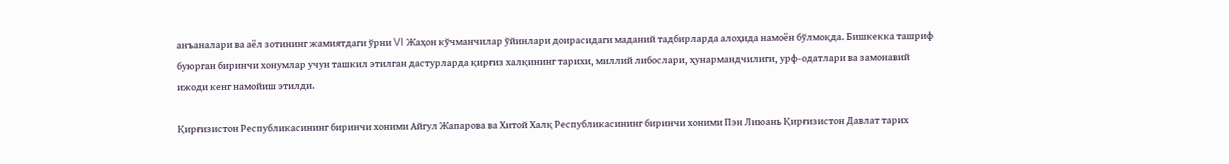анъаналари ва аёл зотининг жамиятдаги ўрни VI Жаҳон кўчманчилар ўйинлари доирасидаги маданий тадбирларда алоҳида намоён бўлмоқда. Бишкекка ташриф буюрган биринчи хонумлар учун ташкил этилган дастурларда қирғиз халқининг тарихи, миллий либослари, ҳунармандчилиги, урф-одатлари ва замонавий ижоди кенг намойиш этилди.

Қирғизистон Республикасининг биринчи хоними Айгул Жапарова ва Хитой Халқ Республикасининг биринчи хоними Пэн Лиюань Қирғизистон Давлат тарих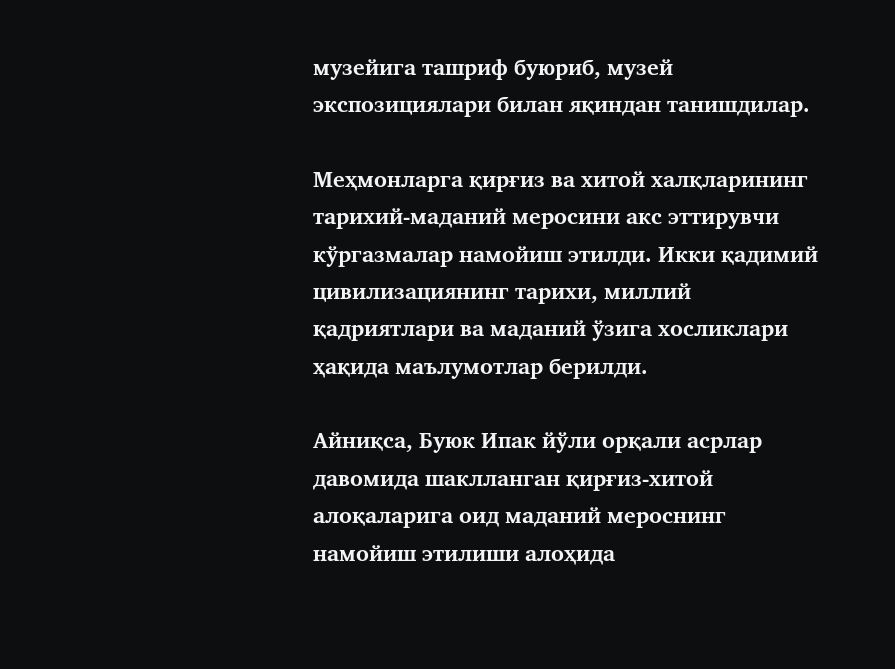музейига ташриф буюриб, музей экспозициялари билан яқиндан танишдилар.

Меҳмонларга қирғиз ва хитой халқларининг тарихий-маданий меросини акс эттирувчи кўргазмалар намойиш этилди. Икки қадимий цивилизациянинг тарихи, миллий қадриятлари ва маданий ўзига хосликлари ҳақида маълумотлар берилди.

Айниқса, Буюк Ипак йўли орқали асрлар давомида шаклланган қирғиз-хитой алоқаларига оид маданий мероснинг намойиш этилиши алоҳида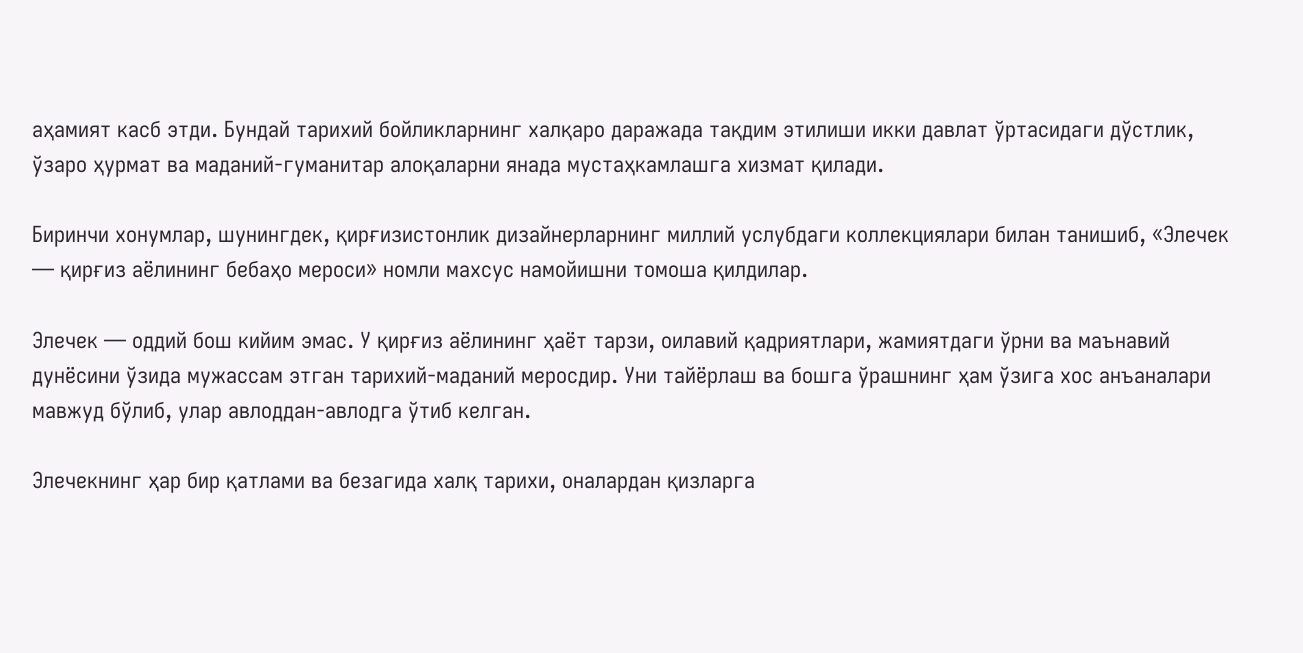аҳамият касб этди. Бундай тарихий бойликларнинг халқаро даражада тақдим этилиши икки давлат ўртасидаги дўстлик, ўзаро ҳурмат ва маданий-гуманитар алоқаларни янада мустаҳкамлашга хизмат қилади.

Биринчи хонумлар, шунингдек, қирғизистонлик дизайнерларнинг миллий услубдаги коллекциялари билан танишиб, «Элечек — қирғиз аёлининг бебаҳо мероси» номли махсус намойишни томоша қилдилар.

Элечек — оддий бош кийим эмас. У қирғиз аёлининг ҳаёт тарзи, оилавий қадриятлари, жамиятдаги ўрни ва маънавий дунёсини ўзида мужассам этган тарихий-маданий меросдир. Уни тайёрлаш ва бошга ўрашнинг ҳам ўзига хос анъаналари мавжуд бўлиб, улар авлоддан-авлодга ўтиб келган.

Элечекнинг ҳар бир қатлами ва безагида халқ тарихи, оналардан қизларга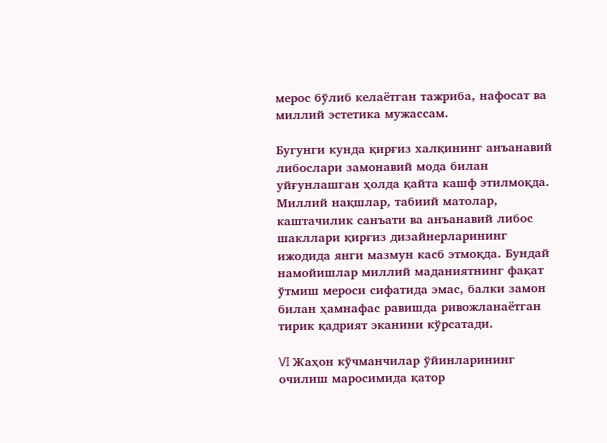мерос бўлиб келаётган тажриба, нафосат ва миллий эстетика мужассам.

Бугунги кунда қирғиз халқининг анъанавий либослари замонавий мода билан уйғунлашган ҳолда қайта кашф этилмоқда. Миллий нақшлар, табиий матолар, каштачилик санъати ва анъанавий либос шакллари қирғиз дизайнерларининг ижодида янги мазмун касб этмоқда. Бундай намойишлар миллий маданиятнинг фақат ўтмиш мероси сифатида эмас, балки замон билан ҳамнафас равишда ривожланаётган тирик қадрият эканини кўрсатади.

VI Жаҳон кўчманчилар ўйинларининг очилиш маросимида қатор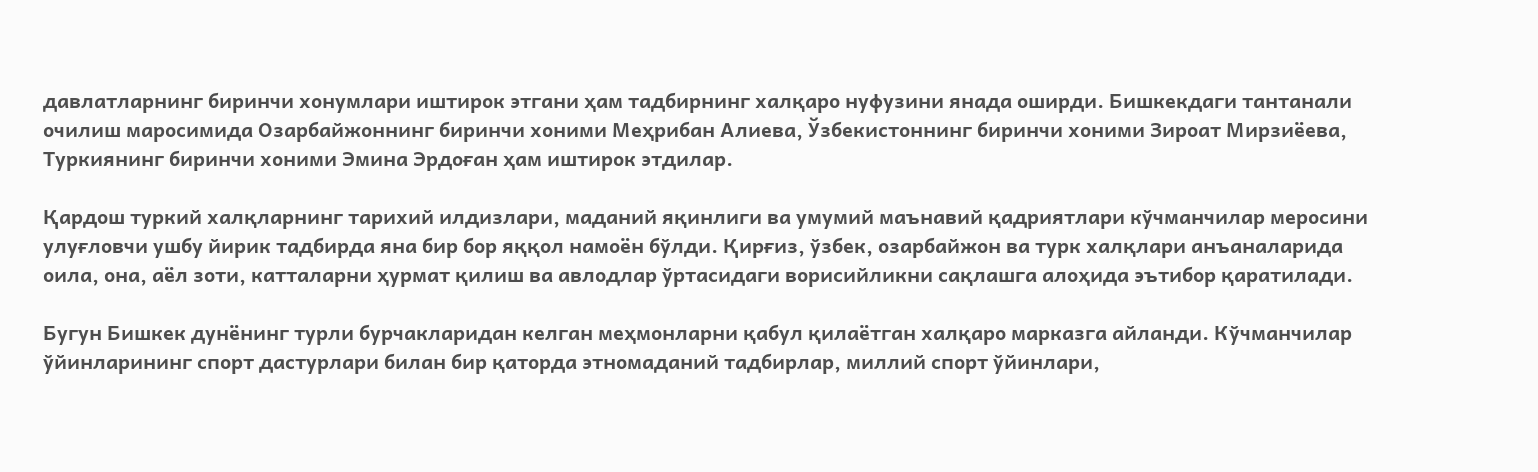давлатларнинг биринчи хонумлари иштирок этгани ҳам тадбирнинг халқаро нуфузини янада оширди. Бишкекдаги тантанали очилиш маросимида Озарбайжоннинг биринчи хоними Меҳрибан Алиева, Ўзбекистоннинг биринчи хоними Зироат Мирзиёева, Туркиянинг биринчи хоними Эмина Эрдоған ҳам иштирок этдилар.

Қардош туркий халқларнинг тарихий илдизлари, маданий яқинлиги ва умумий маънавий қадриятлари кўчманчилар меросини улуғловчи ушбу йирик тадбирда яна бир бор яққол намоён бўлди. Қирғиз, ўзбек, озарбайжон ва турк халқлари анъаналарида оила, она, аёл зоти, катталарни ҳурмат қилиш ва авлодлар ўртасидаги ворисийликни сақлашга алоҳида эътибор қаратилади.

Бугун Бишкек дунёнинг турли бурчакларидан келган меҳмонларни қабул қилаётган халқаро марказга айланди. Кўчманчилар ўйинларининг спорт дастурлари билан бир қаторда этномаданий тадбирлар, миллий спорт ўйинлари,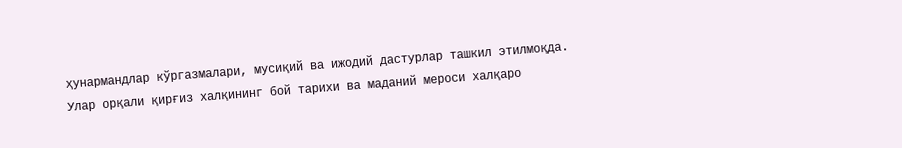ҳунармандлар кўргазмалари, мусиқий ва ижодий дастурлар ташкил этилмоқда. Улар орқали қирғиз халқининг бой тарихи ва маданий мероси халқаро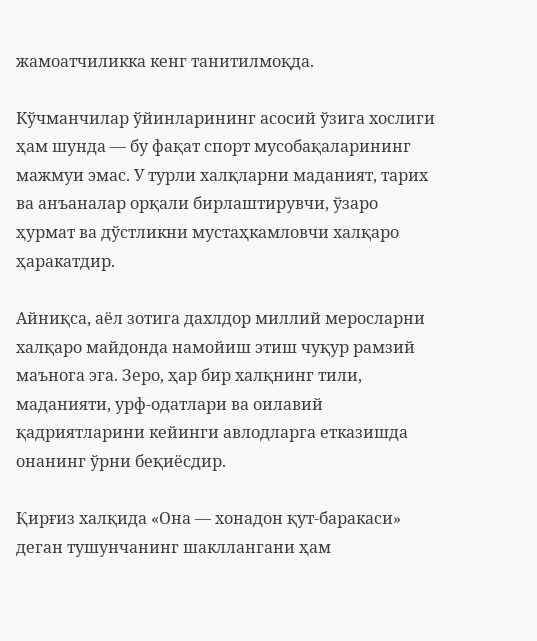жамоатчиликка кенг танитилмоқда.

Кўчманчилар ўйинларининг асосий ўзига хослиги ҳам шунда — бу фақат спорт мусобақаларининг мажмуи эмас. У турли халқларни маданият, тарих ва анъаналар орқали бирлаштирувчи, ўзаро ҳурмат ва дўстликни мустаҳкамловчи халқаро ҳаракатдир.

Айниқса, аёл зотига дахлдор миллий меросларни халқаро майдонда намойиш этиш чуқур рамзий маънога эга. Зеро, ҳар бир халқнинг тили, маданияти, урф-одатлари ва оилавий қадриятларини кейинги авлодларга етказишда онанинг ўрни беқиёсдир.

Қирғиз халқида «Она — хонадон қут-баракаси» деган тушунчанинг шакллангани ҳам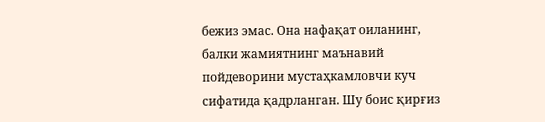бежиз эмас. Она нафақат оиланинг, балки жамиятнинг маънавий пойдеворини мустаҳкамловчи куч сифатида қадрланган. Шу боис қирғиз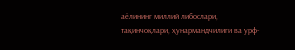аёлининг миллий либослари, тақинчоқлари, ҳунармандчилиги ва урф-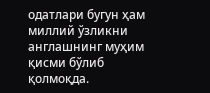одатлари бугун ҳам миллий ўзликни англашнинг муҳим қисми бўлиб қолмоқда.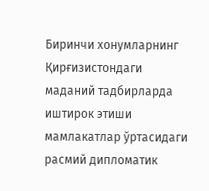Биринчи хонумларнинг Қирғизистондаги маданий тадбирларда иштирок этиши мамлакатлар ўртасидаги расмий дипломатик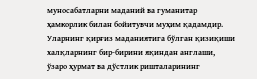муносабатларни маданий ва гуманитар ҳамкорлик билан бойитувчи муҳим қадамдир. Уларнинг қирғиз маданиятига бўлган қизиқиши халқларнинг бир-бирини яқиндан англаши, ўзаро ҳурмат ва дўстлик ришталарининг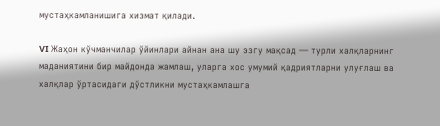мустаҳкамланишига хизмат қилади.

VI Жаҳон кўчманчилар ўйинлари айнан ана шу эзгу мақсад — турли халқларнинг маданиятини бир майдонда жамлаш, уларга хос умумий қадриятларни улуғлаш ва халқлар ўртасидаги дўстликни мустаҳкамлашга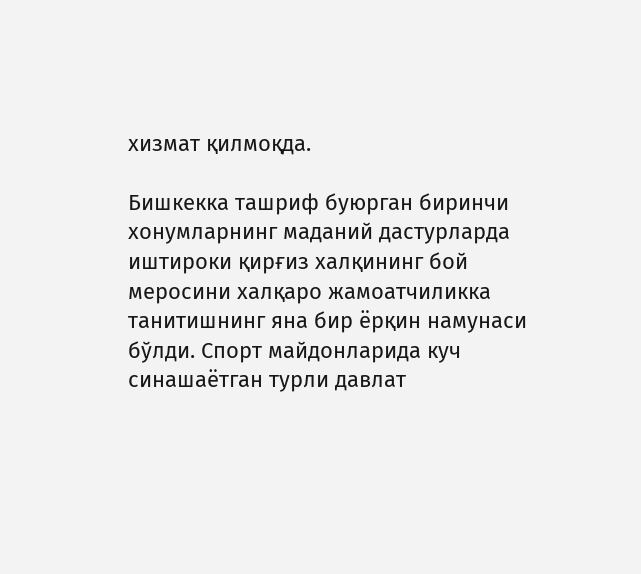хизмат қилмоқда.

Бишкекка ташриф буюрган биринчи хонумларнинг маданий дастурларда иштироки қирғиз халқининг бой меросини халқаро жамоатчиликка танитишнинг яна бир ёрқин намунаси бўлди. Спорт майдонларида куч синашаётган турли давлат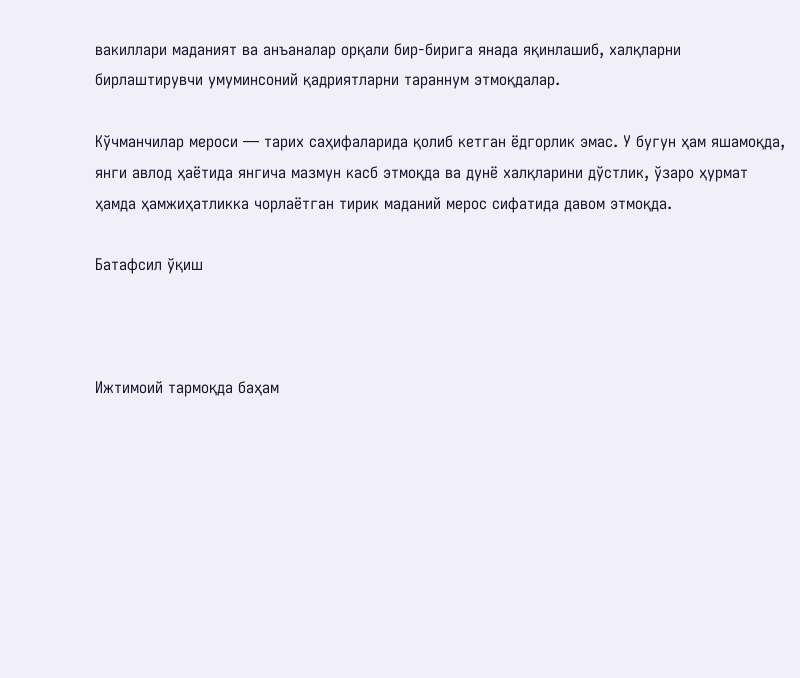вакиллари маданият ва анъаналар орқали бир-бирига янада яқинлашиб, халқларни бирлаштирувчи умуминсоний қадриятларни тараннум этмоқдалар.

Кўчманчилар мероси — тарих саҳифаларида қолиб кетган ёдгорлик эмас. У бугун ҳам яшамоқда, янги авлод ҳаётида янгича мазмун касб этмоқда ва дунё халқларини дўстлик, ўзаро ҳурмат ҳамда ҳамжиҳатликка чорлаётган тирик маданий мерос сифатида давом этмоқда.

Батафсил ўқиш



Ижтимоий тармоқда баҳам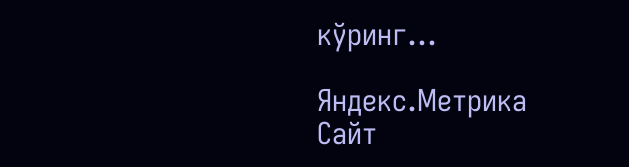кўринг...

Яндекс.Метрика
Cайт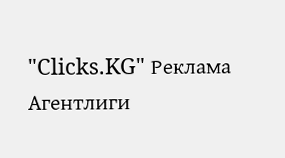"Clicks.KG" Реклама Агентлиги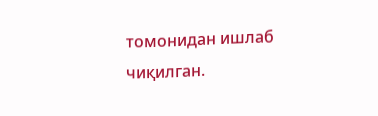томонидан ишлаб чиқилган.